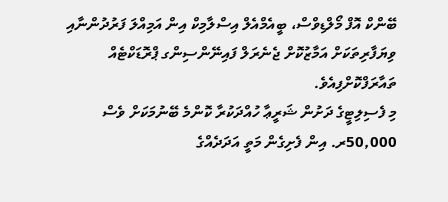ބޭންކް އޮފް މޯލްޑިވްސް، ބީއެމްއެލް އިސްލާމިކް އިން އަމިއްލަ ފަރުދުންނާއި ވިޔަފާރިތަކަށް އަމާޒުކޮށް ޖެނެރަލް ފައިނޭންސިންގ ޕްރޮޑަކްޓެއް ތައާރަފްކޮށްފިއެވެ.
މި ފެސިލިޓީގެ ދަށުން ޝަރީޢާ ހުއްދަކުރާ ކޮންމެ ބޭނުމަކަށް ވެސް 50,000ރ. އިން ފެށިގެން މަތީ އަދަދެއްގެ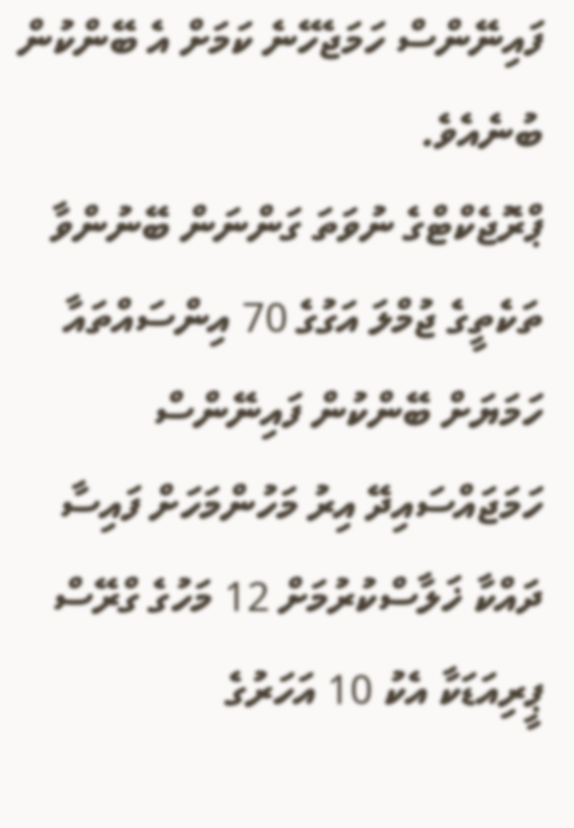ފައިނޭންސް ހަމަޖެހޭނެ ކަމަށް އެ ބޭންކުން ބުނެއެވެ.
ޕްރޮޖެކްޓްގެ ނުވަތަ ގަންނަން ބޭނުންވާ ތަކެތީގެ ޖުމްލަ އަގުގެ 70 އިންސައްތައާ ހަމަޔަށް ބޭންކުން ފައިނޭންސް ހަމަޖައްސައިދޭ އިރު މަހުންމަހަށް ފައިސާ ދައްކާ ޚަލާސްކުރުމަށް 12 މަހުގެ ގްރޭސް ޕީރިއަޑަކާ އެކު 10 އަހަރުގެ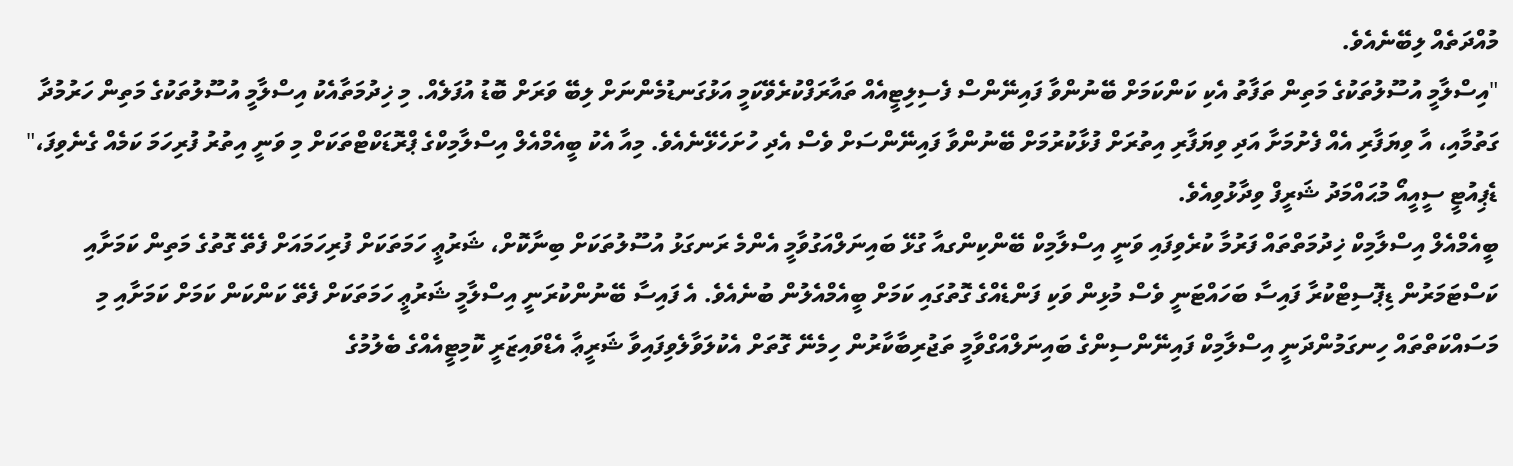މުއްދަތެއް ލިބޭނެއެވެ.
"އިސްލާމީ އުސޫލުތަކުގެ މަތިން ތަފާތު އެކި ކަންކަމަށް ބޭނުންވާ ފައިނޭންސް ފެސިލިޓީއެއް ތައާރަފްކުރެވޭކަމީ އަޅުގަނޑުމެންނަށް ލިބޭ ވަރަށް ބޮޑު އުފަލެއް. މި ޚިދުމަތާއެކު އިސްލާމީ އުސޫލުތަކުގެ މަތިން ހަރުމުދާ ގަތުމާއި، އާ ވިޔަފާރި އެއް ފެށުމަށާ އަދި ވިޔަފާރި އިތުރަށް ފުޅާކުރުމަށް ބޭނުންވާ ފައިނޭންސަށް ވެސް އެދި ހުށަހެޅޭނެއެވެ. މިއާ އެކު ބީއެމްއެލް އިސްލާމިކްގެ ޕްރޮޑަކްޓްތަކަށް މި ވަނީ އިތުރު ފުރިހަމަ ކަމެއް ގެނެވިފަ،" ޑެޕިއުޓީ ސީއީއޯ މުޙައްމަދު ޝަރީފް ވިދާޅުވިއެވެ.
ބީއެމްއެލް އިސްލާމިކް ޚިދުމަތްތައް ފަރުމާ ކުރެވިފައި ވަނީ އިސްލާމިކް ބޭންކިންގއާ ގުޅޭ ބައިނަލްއަގުވާމީ އެންމެ ރަނގަޅު އުސޫލުތަކަށް ބިނާކޮށް، ޝަރުޢީ ހަމަތަކަށް ފުރިހަމައަށް ފެތޭ ގޮތުގެ މަތިން ކަމަށާއި ކަސްޓަމަރުން ޑިޕޮސިޓްކުރާ ފައިސާ ބަހައްޓަނީ ވެސް މުޅިން ވަކި ފަންޑެއްގެ ގޮތުގައި ކަމަށް ބީއެމްއެލުން ބުނެއެވެ. އެ ފައިސާ ބޭނުންކުރަނީ އިސްލާމީ ޝަރުޢީ ހަމަތަކަށް ފެތޭ ކަންކަން ކަމަށް ކަމަށާއި މި މަސައްކަތްތައް ހިނގަމުންދަނީ އިސްލާމިކް ފައިނޭންސިންގެ ބައިނަލްއަގްވާމީ ތަޖުރިބާކާރުން ހިމެނޭ ގޮތަށް އެކުލަވާލެވިފައިވާ ޝަރީޢާ އެޑްވައިޒަރީ ކޮމިޓީއެއްގެ ބެލުމުގެ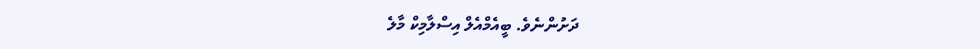ދަށުންނެވެ. ބީއެމްއެލް އިސްލާމިކް މާލެ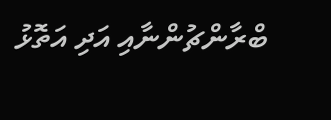ބްރާންޗުންނާއި އަދި އަތޮޅު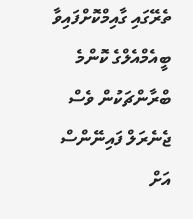ތެރޭގައި ގާއިމްކޮށްފައިވާ ބީއެމްއެލްގެ ކޮންމެ ބްރާންޗަކުން ވެސް ޖެނެރަލް ފައިނޭންސް އަށް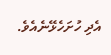އެދި ހުށަހެޅޭނެއެވެ.